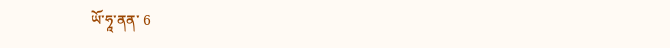ཡོ་ཧཱ་ནན་ 6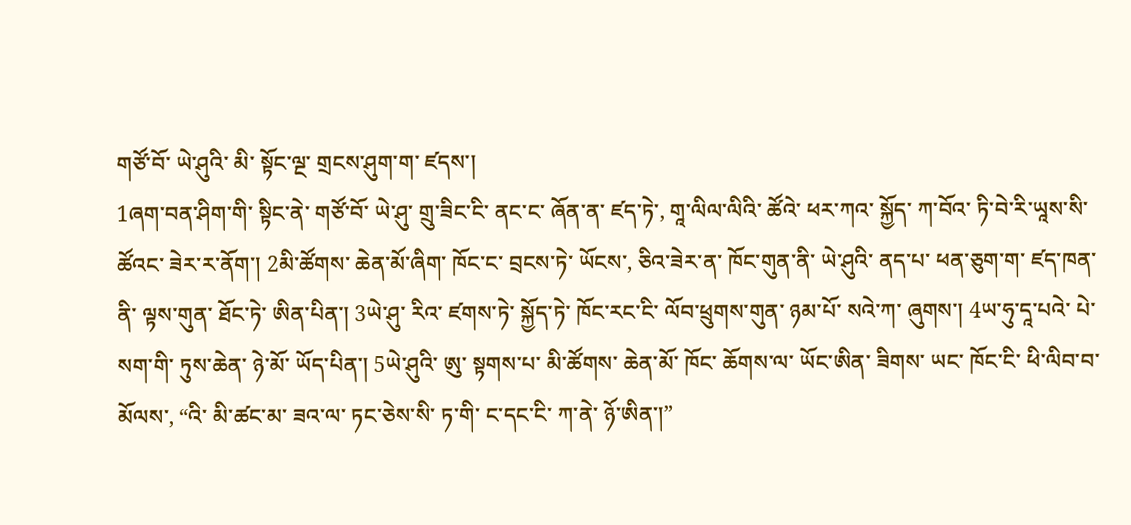གཙོ་བོ་ ཡེ་ཤུའི་ མི་ སྟོང་ལྔ་ གྲངས་ཤུག་ག་ ཛདས་།
1ཞག་བན་ཤིག་གི་ སྟིང་ནེ་ གཙོ་བོ་ ཡེ་ཤུ་ གྲུ་ཟིང་ངི་ ནང་ང་ ཞོན་ན་ ཛད་ཏེ་, གཱ་ལིལ་ལིའི་ ཚོའེ་ ཕར་ཀའ་ སྐྱོད་ ཀ་བོའ་ ཏི་བེ་རི་ཡཱས་སི་ ཚོའང་ ཟེར་ར་ནོག་། 2མི་ཚོགས་ ཆེན་མོ་ཞིག་ ཁོང་ང་ བྲངས་ཏེ་ ཡོངས་, ཅིའ་ཟེར་ན་ ཁོང་གུན་ནི་ ཡེ་ཤུའི་ ནད་པ་ ཕན་ཅུག་ག་ ཛད་ཁན་ནི་ ལྟས་གུན་ ཐོང་ཏེ་ ཨིན་པིན་། 3ཡེ་ཤུ་ རིའ་ ཛགས་ཏེ་ སྐྱོད་ཏེ་ ཁོང་རང་ངི་ ལོབ་ཕྲུགས་གུན་ ཉམ་པོ་ སའེ་ཀ་ ཞུགས་། 4ཡ་ཧུ་དཱ་པའེ་ པེ་སག་གི་ ཏུས་ཆེན་ ཉེ་མོ་ ཡོད་པིན་། 5ཡེ་ཤུའི་ ཨུ་ སྟགས་པ་ མི་ཚོགས་ ཆེན་མོ་ ཁོང་ ཆོགས་ལ་ ཡོང་ཨིན་ ཟིགས་ ཡང་ ཁོང་ངི་ ཕི་ལིབ་བ་ མོལས་, “འི་ མི་ཚང་མ་ ཟའ་ལ་ ཏང་ཅེས་སི་ ཏ་གི་ ང་དང་ངི་ ཀ་ནེ་ ཉོ་ཨིན་།”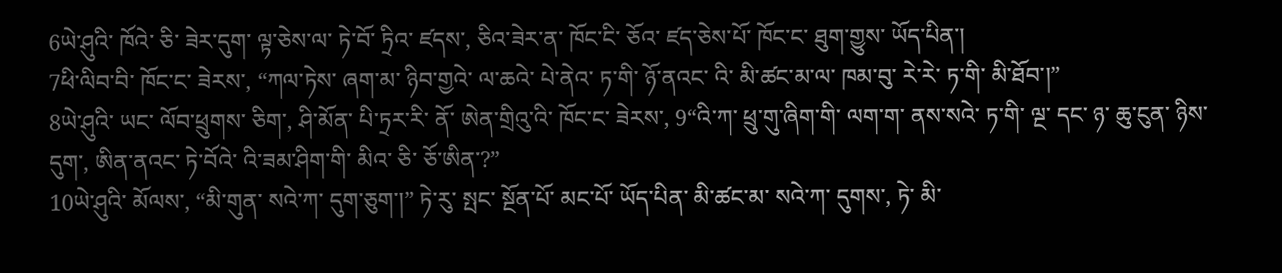6ཡེ་ཤུའི་ ཁོའེ་ ཅི་ ཟེར་དུག་ ལྟ་ཅེས་ལ་ ཏེ་བོ་ ཏྲིའ་ ཛདས་, ཅིའ་ཟེར་ན་ ཁོང་ངི་ ཅོའ་ ཛད་ཅེས་པོ་ ཁོང་ང་ ཐུག་གྱུས་ ཡོད་པིན་།
7ཕི་ལིབ་བི་ ཁོང་ང་ ཟེརས་, “ཀལ་ཏེས་ ཞག་མ་ ཉིབ་གྱའེ་ ལ་ཆའེ་ པེ་ནེའ་ ཏ་གི་ ཉོ་ནའང་ འི་ མི་ཚང་མ་ལ་ ཁམ་བུ་ རེ་རེ་ ཏ་གི་ མི་ཐོབ་།”
8ཡེ་ཤུའི་ ཡང་ ལོབ་ཕྲུགས་ ཅིག་, ཤི་མོན་ པི་ཏྲར་རི་ ནོ་ ཨེན་གྲིའུ་འི་ ཁོང་ང་ ཟེརས་, 9“འི་ཀ་ ཕྲུ་གུ་ཞིག་གི་ ལག་ག་ ནས་སའེ་ ཏ་གི་ ལྔ་ དང་ ཉ་ ཆུ་ངུན་ ཉིས་ དུག་, ཨིན་ནའང་ ཏེ་བོའེ་ འི་ཟམ་ཤིག་གི་ མིའ་ ཅི་ ཅོ་ཨིན་?”
10ཡེ་ཤུའི་ མོལས་, “མི་གུན་ སའེ་ཀ་ དུག་ཅུག་།” ཏེ་རུ་ སྤང་ སྔོན་པོ་ མང་པོ་ ཡོད་པིན་ མི་ཚང་མ་ སའེ་ཀ་ དུགས་, ཏེ་ མི་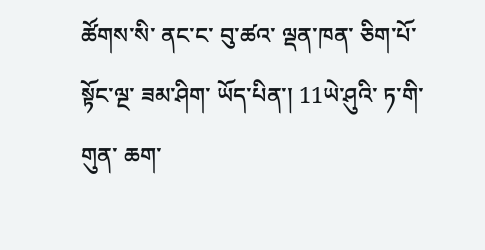ཚོགས་སི་ ནང་ང་ བུ་ཚའ་ ལྡན་ཁན་ ཅིག་པོ་ སྟོང་ལྔ་ ཟམ་ཤིག་ ཡོད་པིན་། 11ཡེ་ཤུའི་ ཏ་གི་གུན་ ཆག་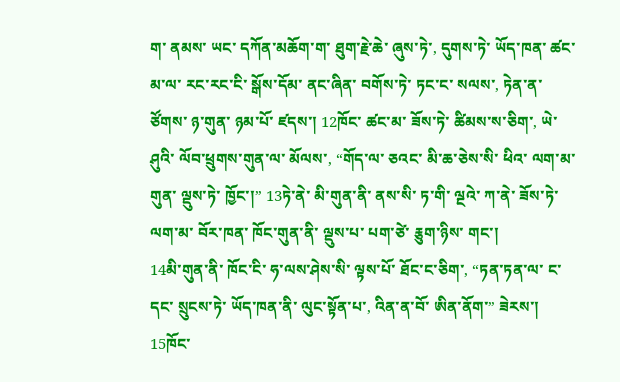ག་ ནམས་ ཡང་ དཀོན་མཆོག་ག་ ཐུག་རྗེ་ཆེ་ ཞུས་ཏེ་, དུགས་ཏེ་ ཡོད་ཁན་ ཚང་མ་ལ་ རང་རང་ངི་ སྒོས་དོམ་ ནང་ཞིན་ བགོས་ཏེ་ ཏང་ང་ སལས་, ཏེན་ན་ ཙོགས་ ཉ་གུན་ ཉམ་པོ་ ཛདས་། 12ཁོང་ ཚང་མ་ ཟོས་ཏེ་ ཚིམས་ས་ཅིག་, ཡེ་ཤུའི་ ལོབ་ཕྲུགས་གུན་ལ་ མོལས་, “གོད་ལ་ ཅའང་ མི་ཆ་ཅེས་སི་ ཕིའ་ ལག་མ་གུན་ ལྡུས་ཏེ་ ཁྱོང་།” 13ཏེ་ནེ་ མི་གུན་ནི་ ནས་སི་ ཏ་གི་ ལྔའེ་ ཀ་ནེ་ ཟོས་ཏེ་ ལག་མ་ བོར་ཁན་ ཁོང་གུན་ནི་ ལྡུས་པ་ པག་ཙེ་ རྕུག་ཉིས་ གང་།
14མི་གུན་ནི་ ཁོང་ངི་ ཧ་ལས་ཤེས་སི་ ལྟས་པོ་ ཐོང་ང་ཅིག་, “ཏན་ཏན་ལ་ ང་དང་ སྲུངས་ཏེ་ ཡོད་ཁན་ནི་ ལུང་སྟོན་པ་, འིན་ན་བོ་ ཨིན་ནོག་” ཟེརས་། 15ཁོང་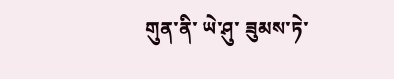གུན་ནི་ ཡེ་ཤུ་ ཟུམས་ཏེ་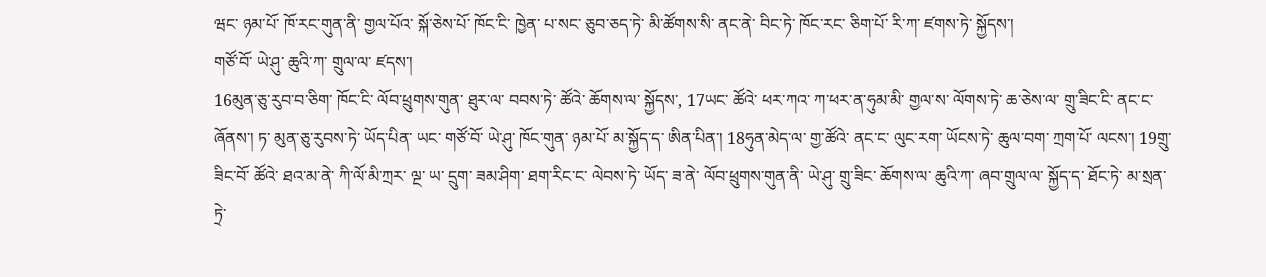ཝང་ ཉམ་པོ་ ཁོ་རང་གུན་ནི་ གྱལ་པོའ་ སྐོ་ཅེས་པོ་ ཁོང་ངི་ ཁྱེན་ པ་སང་ ཅུབ་ཅད་ཏེ་ མི་ཚོགས་སི་ ནང་ནེ་ བིང་ཏེ་ ཁོང་རང་ ཅིག་པོ་ རི་ཀ་ ཛགས་ཏེ་ སྐྱོདས་།
གཙོ་བོ་ ཡེ་ཤུ་ ཆུའི་ཀ་ གྲུལ་ལ་ ཛདས་།
16མུན་ཅུ་རུབ་བ་ཅིག་ ཁོང་ངི་ ལོབ་ཕྲུགས་གུན་ ཐུར་ལ་ བབས་ཏེ་ ཚོའེ་ ཆོགས་ལ་ སྐྱོདས་, 17ཡང་ ཚོའེ་ ཕར་ཀའ་ ཀ་ཕར་ན་ཧུམ་མི་ གྱལ་ས་ ལོགས་ཏེ་ ཆ་ཅེས་ལ་ གྲུ་ཟིང་ངི་ ནང་ང་ ཞོནས་། ཏ་ མུན་ཅུ་རུབས་ཏེ་ ཡོད་པིན་ ཡང་ གཙོ་བོ་ ཡེ་ཤུ་ ཁོང་གུན་ ཉམ་པོ་ མ་སྐྱོད་ད་ ཨིན་པིན་། 18ཧུན་མེད་ལ་ གྱ་ཚོའེ་ ནང་ང་ ལུང་རག་ ཡོངས་ཏེ་ ཆུལ་བག་ ཀྲག་པོ་ ལངས་། 19གྲུ་ཟིང་བོ་ ཚོའེ་ ཐའ་མ་ནེ་ ཀི་ལོ་མི་ཀྲར་ ལྔ་ ཡ་ དྲུག་ ཟམ་ཤིག་ ཐག་རིང་ང་ ལེབས་ཏེ་ ཡོད་ ཟ་ནེ་ ལོབ་ཕྲུགས་གུན་ནི་ ཡེ་ཤུ་ གྲུ་ཟིང་ ཆོགས་ལ་ ཆུའི་ཀ་ ཞབ་གྲུལ་ལ་ སྐྱོད་ད་ ཐོང་ཏེ་ མ་སྲན་ཏྲེ་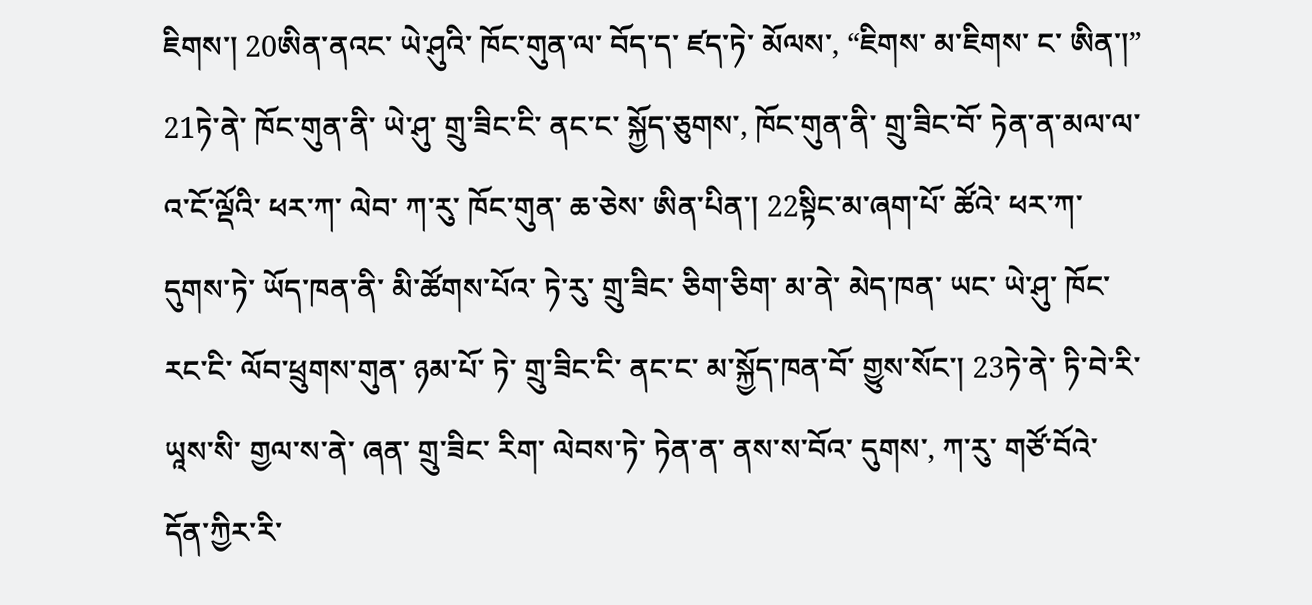ཇིགས་། 20ཨིན་ནའང་ ཡེ་ཤུའི་ ཁོང་གུན་ལ་ བོད་ད་ ཛད་ཏེ་ མོལས་, “ཇིགས་ མ་ཇིགས་ ང་ ཨིན་།” 21ཏེ་ནེ་ ཁོང་གུན་ནི་ ཡེ་ཤུ་ གྲུ་ཟིང་ངི་ ནང་ང་ སྐྱོད་ཅུགས་, ཁོང་གུན་ནི་ གྲུ་ཟིང་བོ་ ཏེན་ན་མལ་ལ་ འ་ངོ་ལྡོའི་ ཕར་ཀ་ ལེབ་ ཀ་རུ་ ཁོང་གུན་ ཆ་ཅེས་ ཨིན་པིན་། 22སྟིང་མ་ཞག་པོ་ ཚོའེ་ ཕར་ཀ་ དུགས་ཏེ་ ཡོད་ཁན་ནི་ མི་ཚོགས་པོའ་ ཏེ་རུ་ གྲུ་ཟིང་ ཅིག་ཅིག་ མ་ནེ་ མེད་ཁན་ ཡང་ ཡེ་ཤུ་ ཁོང་རང་ངི་ ལོབ་ཕྲུགས་གུན་ ཉམ་པོ་ ཏེ་ གྲུ་ཟིང་ངི་ ནང་ང་ མ་སྐྱོད་ཁན་བོ་ གྱུས་སོང་། 23ཏེ་ནེ་ ཏི་བེ་རི་ཡཱས་སི་ གྱལ་ས་ནེ་ ཞན་ གྲུ་ཟིང་ རིག་ ལེབས་ཏེ་ ཏེན་ན་ ནས་ས་བོའ་ དུགས་, ཀ་རུ་ གཙོ་བོའེ་ དོན་ཀྱིར་རི་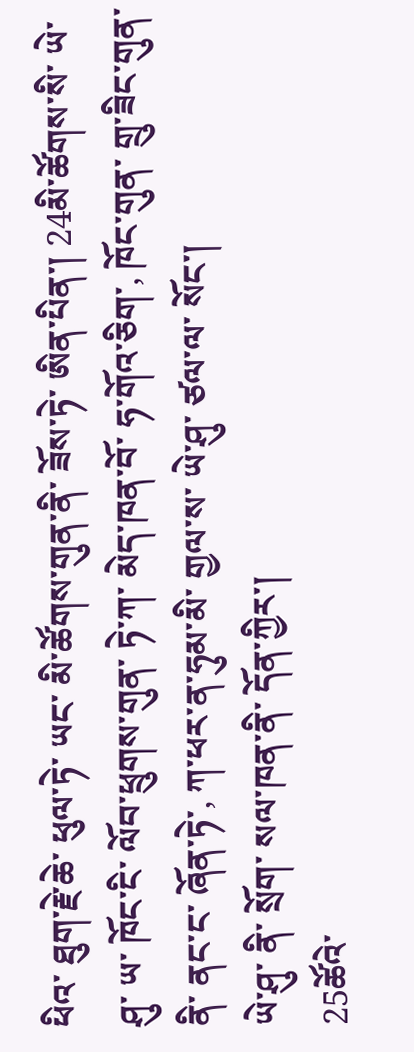ཕིའ་ ཐུག་རྗེ་ཆེ་ ཕུལ་ཏེ་ ཡང་ མི་ཚོགས་གུན་ནི་ ཟོས་ཏེ་ ཨིན་པིན་། 24མི་ཚོགས་སི་ ཡེ་ཤུ་ ཡ་ ཁོང་ངི་ ལོབ་ཕྲུགས་གུན་ ཏེ་ཀ་ མེད་ཁན་བོ་ ཧ་གོའ་ཅིག་, ཁོང་གུན་ གྲུ་ཟིང་གུན་ནི་ ནང་ང་ ཞོན་ཏེ་, ཀ་ཕར་ན་ཧུམ་མི་ གྱལ་ས་ ཡེ་ཤུ་ ཙལ་ལ་ སོང་།
ཡེ་ཤུ་ ནི་ སྲོག་ སལ་ཁན་ནི་ དོན་ཀྱིར་།
25ཚོའེ་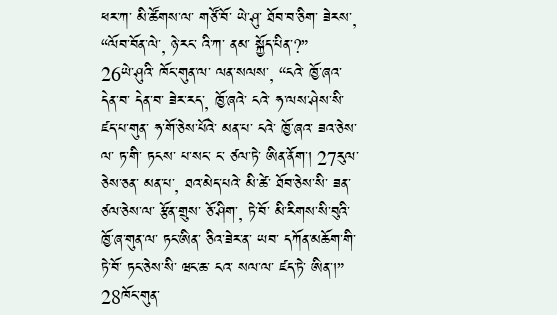ཕར་ཀ་ མི་ཚོགས་ལ་ གཙོ་བོ་ ཡེ་ཤུ་ ཐོབ་བ་ཅིག་ ཟེརས་, “ལོབ་བོན་ལེ་, ཉེ་རང་ འི་ཀ་ ནམ་ སྐྱོད་པིན་?”
26ཡེ་ཤུའི་ ཁོང་གུན་ལ་ ལན་སལས་, “ངའེ་ ཁྱོ་ཞའ་ དེན་བ་ དེན་བ་ ཟེར་རད་, ཁྱོ་ཞའེ་ ངའེ་ ཧ་ལས་ཤེས་སི་ ཛད་པ་གུན་ ཧ་གོ་ཅེས་པོའེ་ མན་པ་ ངའེ་ ཁྱོ་ཞའ་ ཟའ་ཅེས་ལ་ ཏ་གི་ ཏངས་ པ་སང་ ང་ ཙལ་ཏེ་ ཨིན་ནོག་། 27རུལ་ཅེས་ཅན་ མན་པ་, ཐའ་མེད་པའེ་ མི་ཚེ་ ཐོབ་ཅེས་སི་ ཟན་ ཙལ་ཅེས་ལ་ རྩོན་གྲུས་ ཅོ་ཤིག་, ཏེ་བོ་ མི་རིགས་སི་བུའི་ ཁྱོ་ཞ་གུན་ལ་ ཏང་ཨིན་ ཅིའ་ཟེར་ན་ ཡབ་ དཀོན་མཆོག་གི་ ཏེ་བོ་ ཏང་ཅེས་སི་ ཝང་ཆ་ ངའ་ སལ་ལ་ ཛད་ཏེ་ ཨིན་།”
28ཁོང་གུན་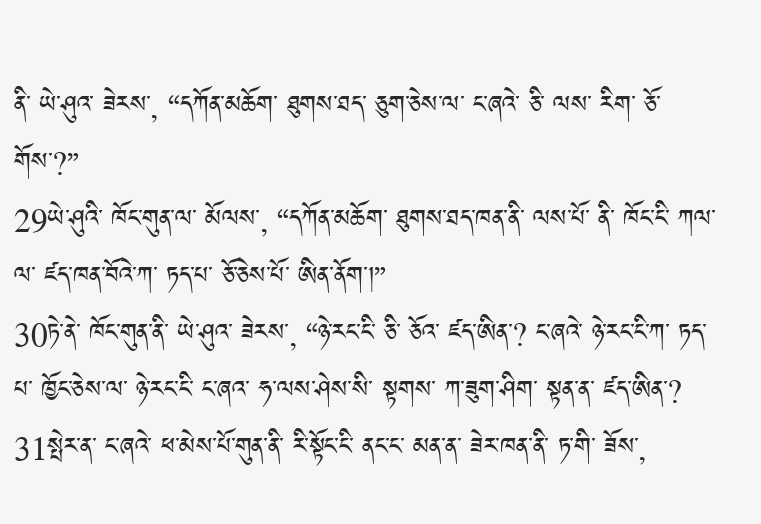ནི་ ཡེ་ཤུའ་ ཟེརས་, “དཀོན་མཆོག་ ཐུགས་ཐད་ ཅུག་ཅེས་ལ་ ང་ཞའེ་ ཅི་ ལས་ རིག་ ཅོ་གོས་?”
29ཡེ་ཤུའི་ ཁོང་གུན་ལ་ མོལས་, “དཀོན་མཆོག་ ཐུགས་ཐད་ཁན་ནི་ ལས་པོ་ ནི་ ཁོང་ངི་ ཀལ་ལ་ ཛད་ཁན་བོའེ་ཀ་ ཏད་པ་ ཅོ་ཅེས་པོ་ ཨིན་ནོག་།”
30ཏེ་ནེ་ ཁོང་གུན་ནི་ ཡེ་ཤུའ་ ཟེརས་, “ཉེ་རང་ངི་ ཅི་ ཅོའ་ ཛད་ཨིན་? ང་ཞའེ་ ཉེ་རང་ངི་ཀ་ ཏད་པ་ ཁྱོང་ཅེས་ལ་ ཉེ་རང་ངི་ ང་ཞའ་ ཧ་ལས་ཤེས་སི་ སྟགས་ ཀ་ཟུག་ཤིག་ སྟན་ན་ ཛད་ཨིན་? 31སྤེར་ན་ ང་ཞའེ་ ཕ་མེས་པོ་གུན་ནི་ རི་སྟོང་ངི་ ནང་ང་ མན་ན་ ཟེར་ཁན་ནི་ ཏ་གི་ ཟོས་,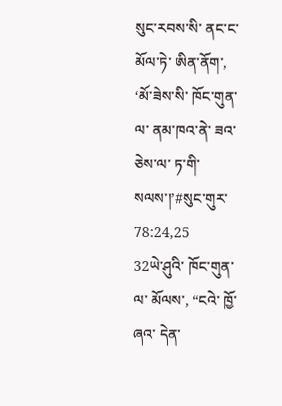སུང་རབས་སི་ ནང་ང་ མོལ་ཏེ་ ཨིན་ནོག་, ‘མོ་ཟེས་སི་ ཁོང་གུན་ལ་ ནམ་ཁའ་ནེ་ ཟའ་ཅེས་ལ་ ཏ་གི་ སལས་།’#སུང་གུར་ 78:24,25
32ཡེ་ཤུའི་ ཁོང་གུན་ལ་ མོལས་, “ངའེ་ ཁྱོ་ཞའ་ དེན་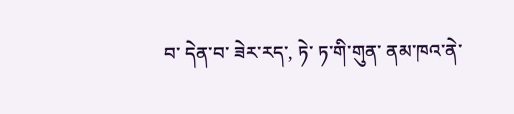བ་ དེན་བ་ ཟེར་རད་, ཏེ་ ཏ་གི་གུན་ ནམ་ཁའ་ནེ་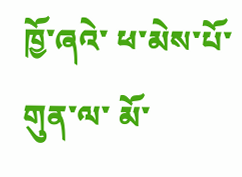ཁྱོ་ཞའེ་ ཕ་མེས་པོ་གུན་ལ་ མོ་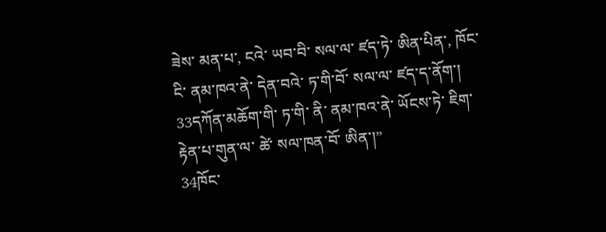ཟེས་ མན་པ་, ངའེ་ ཡབ་བི་ སལ་ལ་ ཛད་ཏེ་ ཨིན་པིན་, ཁོང་ངི་ ནམ་ཁའ་ནེ་ དེན་བའེ་ ཏ་གི་བོ་ སལ་ལ་ ཛད་ད་ནོག་། 33དཀོན་མཆོག་གི་ ཏ་གི་ ནི་ ནམ་ཁའ་ནེ་ ཡོངས་ཏེ་ ཇིག་རྟེན་པ་གུན་ལ་ ཚེ་ སལ་ཁན་བོ་ ཨིན་།”
34ཁོང་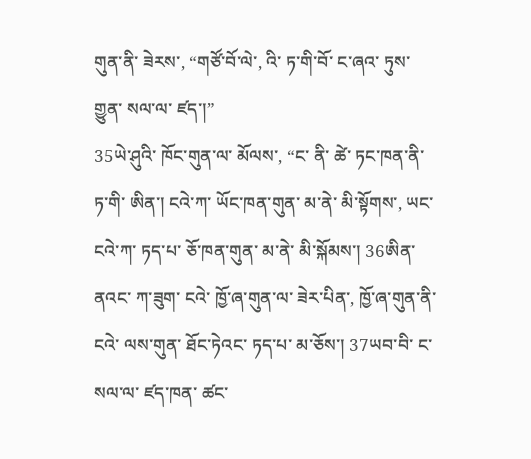གུན་ནི་ ཟེརས་, “གཙོ་བོ་ལེ་, འི་ ཏ་གི་བོ་ ང་ཞའ་ ཏུས་གྱུན་ སལ་ལ་ ཛད་།”
35ཡེ་ཤུའི་ ཁོང་གུན་ལ་ མོལས་, “ང་ ནི་ ཚེ་ ཏང་ཁན་ནི་ ཏ་གི་ ཨིན་། ངའེ་ཀ་ ཡོང་ཁན་གུན་ མ་ནེ་ མི་སྟོགས་, ཡང་ ངའེ་ཀ་ ཏད་པ་ ཅོ་ཁན་གུན་ མ་ནེ་ མི་སྐོམས་། 36ཨིན་ནའང་ ཀ་ཟུག་ ངའེ་ ཁྱོ་ཞ་གུན་ལ་ ཟེར་པིན་, ཁྱོ་ཞ་གུན་ནི་ ངའེ་ ལས་གུན་ ཐོང་ཏེའང་ ཏད་པ་ མ་ཅོས་། 37ཡབ་བི་ ང་ སལ་ལ་ ཛད་ཁན་ ཚང་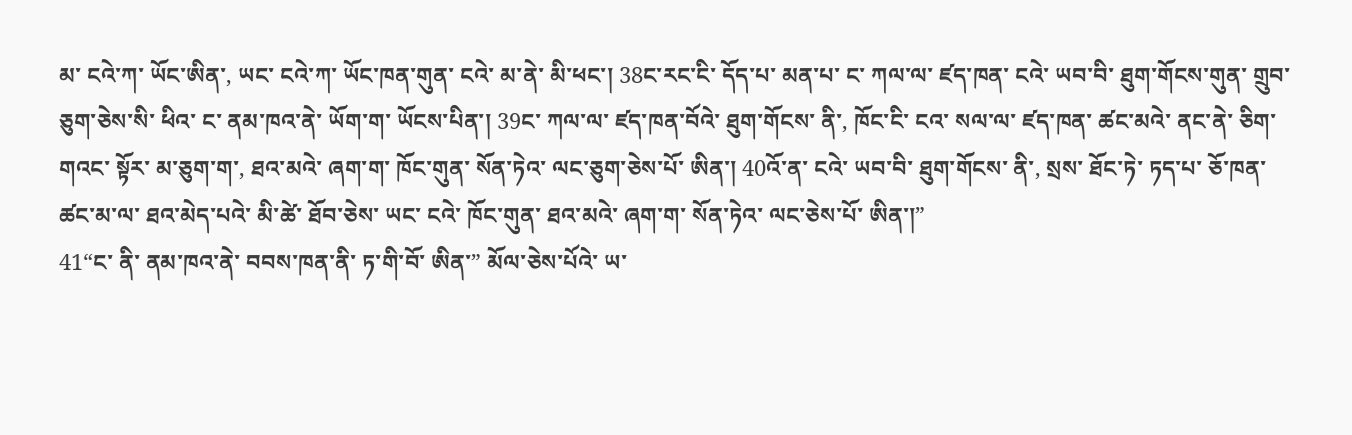མ་ ངའེ་ཀ་ ཡོང་ཨིན་, ཡང་ ངའེ་ཀ་ ཡོང་ཁན་གུན་ ངའེ་ མ་ནེ་ མི་ཕང་། 38ང་རང་ངི་ དོད་པ་ མན་པ་ ང་ ཀལ་ལ་ ཛད་ཁན་ ངའེ་ ཡབ་བི་ ཐུག་གོངས་གུན་ གྲུབ་ཅུག་ཅེས་སི་ ཕིའ་ ང་ ནམ་ཁའ་ནེ་ ཡོག་ག་ ཡོངས་པིན་། 39ང་ ཀལ་ལ་ ཛད་ཁན་བོའེ་ ཐུག་གོངས་ ནི་, ཁོང་ངི་ ངའ་ སལ་ལ་ ཛད་ཁན་ ཚང་མའེ་ ནང་ནེ་ ཅིག་གའང་ སྟོར་ མ་ཅུག་ག་, ཐའ་མའེ་ ཞག་ག་ ཁོང་གུན་ སོན་ཏེའ་ ལང་ཅུག་ཅེས་པོ་ ཨིན་། 40འོ་ན་ ངའེ་ ཡབ་བི་ ཐུག་གོངས་ ནི་, སྲས་ ཐོང་ཏེ་ ཏད་པ་ ཅོ་ཁན་ ཚང་མ་ལ་ ཐའ་མེད་པའེ་ མི་ཚེ་ ཐོབ་ཅེས་ ཡང་ ངའེ་ ཁོང་གུན་ ཐའ་མའེ་ ཞག་ག་ སོན་ཏེའ་ ལང་ཅེས་པོ་ ཨིན་།”
41“ང་ ནི་ ནམ་ཁའ་ནེ་ བབས་ཁན་ནི་ ཏ་གི་བོ་ ཨིན་” མོལ་ཅེས་པོའེ་ ཡ་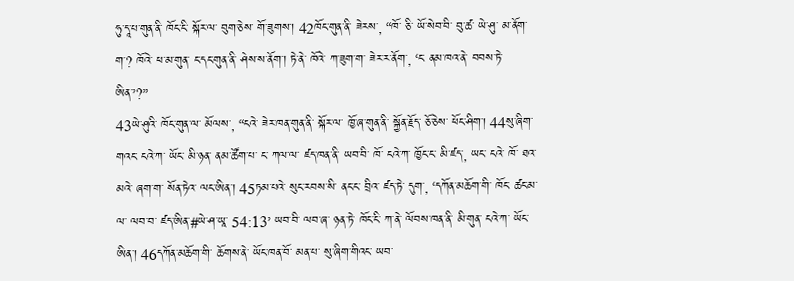ཧུ་དཱ་པ་གུན་ནི་ ཁོང་ངི་ སྐོར་ལ་ བུག་ཅེས་ གོ་ཟུགས་། 42ཁོང་གུན་ནི་ ཟེརས་, “ཁོ་ ཅི་ ཡོ་སེབ་བི་ བུ་ཚ་ ཡེ་ཤུ་ མ་ནོག་ག་? ཁོའེ་ ཕ་མ་གུན་ ང་དང་གུན་ནི་ ཤེས་ས་ནོག་། ཏེ་ནེ་ ཁོའེ་ ཀ་ཟུག་ག་ ཟེར་ར་ནོག་, ‘ང་ ནམ་ཁའ་ནེ་ བབས་ཏེ་ ཨིན་’?”
43ཡེ་ཤུའི་ ཁོང་གུན་ལ་ མོལས་, “ངའེ་ ཟེར་ཁན་གུན་ནི་ སྐོར་ལ་ ཁྱོ་ཞ་གུན་ནི་ སྐྱོན་རྗོད་ ཅོ་ཅེས་ ཕོང་ཤིག་། 44སུ་ཞིག་གའང་ ངའེ་ཀ་ ཡོང་ མི་ཉན་ ནམ་ཚོག་པ་ ང་ ཀལ་ལ་ ཛད་ཁན་ནི་ ཡབ་བི་ ཁོ་ ངའེ་ཀ་ ཁྱོང་ང་ མི་ཛད་, ཡང་ ངའེ་ ཁོ་ ཐའ་མའེ་ ཞག་ག་ སོན་ཏེའ་ ལང་ཨིན་། 45ཏམ་པའེ་ སུང་རབས་སི་ ནང་ང་ བྲིའ་ ཛད་ཏེ་ དུག་, ‘དཀོན་མཆོག་གི་ ཁོང་ ཚང་མ་ལ་ ལབ་བ་ ཛད་ཨིན་#ཡེ་ཤ་ཡཱ་ 54:13’ ཡབ་བི་ ལབ་ཞ་ ཉན་ཏེ་ ཁོང་ངི་ ཀ་ནེ་ ལོབས་ཁན་ནི་ མི་གུན་ ངའེ་ཀ་ ཡོང་ཨིན་། 46དཀོན་མཆོག་གི་ ཆོགས་ནེ་ ཡོང་ཁན་བོ་ མན་པ་ སུ་ཞིག་གིའང་ ཡབ་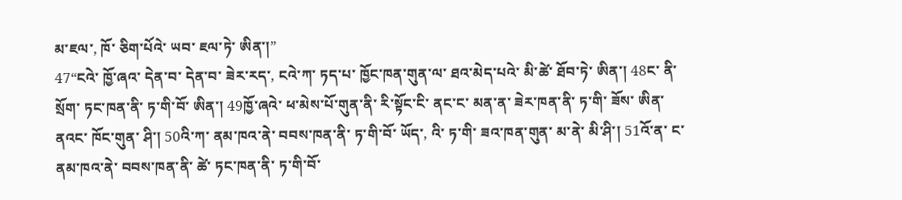མ་ཇལ་, ཁོ་ ཅིག་པོའེ་ ཡབ་ ཇལ་ཏེ་ ཨིན་།”
47“ངའེ་ ཁྱོ་ཞའ་ དེན་བ་ དེན་བ་ ཟེར་རད་, ངའེ་ཀ་ ཏད་པ་ ཁྱོང་ཁན་གུན་ལ་ ཐའ་མེད་པའེ་ མི་ཚེ་ ཐོབ་ཏེ་ ཨིན་། 48ང་ ནི་ སྲོག་ ཏང་ཁན་ནི་ ཏ་གི་བོ་ ཨིན་། 49ཁྱོ་ཞའེ་ ཕ་མེས་པོ་གུན་ནི་ རི་སྟོང་ངི་ ནང་ང་ མན་ན་ ཟེར་ཁན་ནི་ ཏ་གི་ ཟོས་ ཨིན་ནའང་ ཁོང་གུན་ ཤི་། 50འི་ཀ་ ནམ་ཁའ་ནེ་ བབས་ཁན་ནི་ ཏ་གི་བོ་ ཡོད་, འི་ ཏ་གི་ ཟའ་ཁན་གུན་ མ་ནེ་ མི་ཤི་། 51འོ་ན་ ང་ ནམ་ཁའ་ནེ་ བབས་ཁན་ནི་ ཚེ་ ཏང་ཁན་ནི་ ཏ་གི་བོ་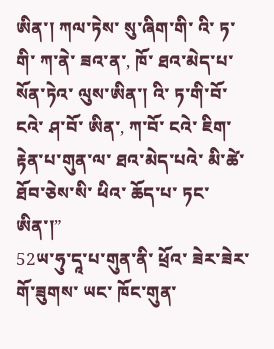ཨིན་། ཀལ་ཏེས་ སུ་ཞིག་གི་ འི་ ཏ་གི་ ཀ་ནེ་ ཟའ་ན་, ཁོ་ ཐའ་མེད་པ་ སོན་ཏེའ་ ལུས་ཨིན་། འི་ ཏ་གི་བོ་ ངའེ་ ཤ་བོ་ ཨིན་, ཀ་བོ་ ངའེ་ ཇིག་རྟེན་པ་གུན་ལ་ ཐའ་མེད་པའེ་ མི་ཚེ་ ཐོབ་ཅེས་སི་ ཕིའ་ ཆོད་པ་ ཏང་ཨིན་།”
52ཡ་ཧུ་དཱ་པ་གུན་ནི་ ཕྲོའ་ ཟེར་ཟེར་ གོ་ཟུགས་ ཡང་ ཁོང་གུན་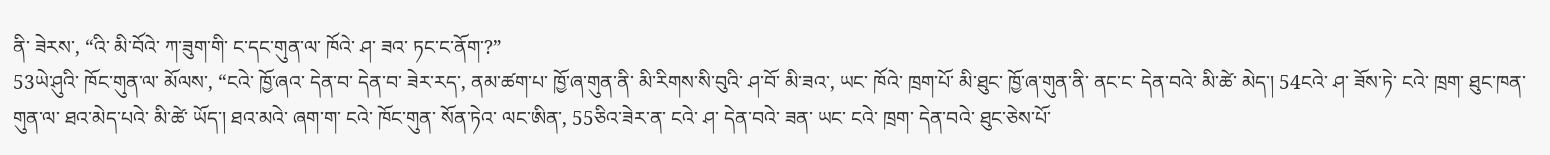ནི་ ཟེརས་, “འི་ མི་བོའེ་ ཀ་ཟུག་གི་ ང་དང་གུན་ལ་ ཁོའེ་ ཤ་ ཟའ་ ཏང་ང་ནོག་?”
53ཡེ་ཤུའི་ ཁོང་གུན་ལ་ མོལས་, “ངའེ་ ཁྱོ་ཞའ་ དེན་བ་ དེན་བ་ ཟེར་རད་, ནམ་ཚག་པ་ ཁྱོ་ཞ་གུན་ནི་ མི་རིགས་སི་བུའི་ ཤ་བོ་ མི་ཟའ་, ཡང་ ཁོའེ་ ཁྲག་པོ་ མི་ཐུང་ ཁྱོ་ཞ་གུན་ནི་ ནང་ང་ དེན་བའེ་ མི་ཚེ་ མེད་། 54ངའེ་ ཤ་ ཟོས་ཏེ་ ངའེ་ ཁྲག་ ཐུང་ཁན་གུན་ལ་ ཐའ་མེད་པའེ་ མི་ཚེ་ ཡོད་། ཐའ་མའེ་ ཞག་ག་ ངའེ་ ཁོང་གུན་ སོན་ཏེའ་ ལང་ཨིན་, 55ཅིའ་ཟེར་ན་ ངའེ་ ཤ་ དེན་བའེ་ ཟན་ ཡང་ ངའེ་ ཁྲག་ དེན་བའེ་ ཐུང་ཅེས་པོ་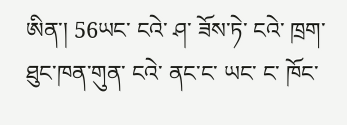ཨིན་། 56ཡང་ ངའེ་ ཤ་ ཟོས་ཏེ་ ངའེ་ ཁྲག་ ཐུང་ཁན་གུན་ ངའེ་ ནང་ང་ ཡང་ ང་ ཁོང་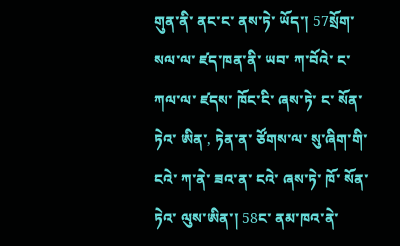གུན་ནི་ ནང་ང་ ནས་ཏེ་ ཡོད་། 57སྲོག་ སལ་ལ་ ཛད་ཁན་ནི་ ཡབ་ ཀ་བོའེ་ ང་ ཀལ་ལ་ ཛདས་ ཁོང་ངི་ ཞས་ཏེ་ ང་ སོན་ཏེའ་ ཨིན་, ཏེན་ན་ ཙོགས་ལ་ སུ་ཞིག་གི་ ངའེ་ ཀ་ནེ་ ཟའ་ན་ ངའེ་ ཞས་ཏེ་ ཁོ་ སོན་ཏེའ་ ལུས་ཨིན་། 58ང་ ནམ་ཁའ་ནེ་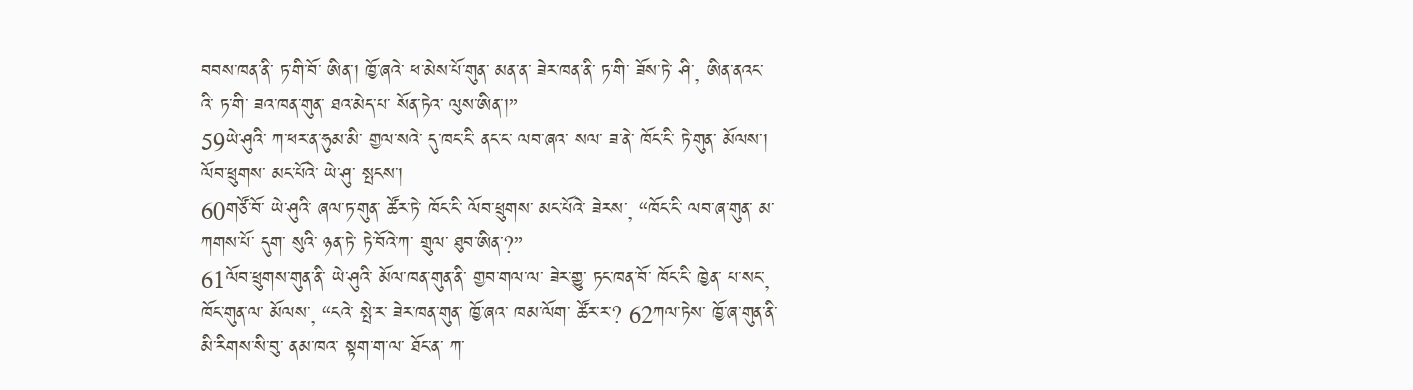བབས་ཁན་ནི་ ཏ་གི་བོ་ ཨིན་། ཁྱོ་ཞའེ་ ཕ་མེས་པོ་གུན་ མན་ན་ ཟེར་ཁན་ནི་ ཏ་གི་ ཟོས་ཏེ་ ཤི་, ཨིན་ནའང་ འི་ ཏ་གི་ ཟའ་ཁན་གུན་ ཐའ་མེད་པ་ སོན་ཏེའ་ ལུས་ཨིན་།”
59ཡེ་ཤུའི་ ཀ་ཕར་ན་ཧུམ་མི་ གྱལ་སའེ་ དུ་ཁང་ངི་ ནང་ང་ ལབ་ཞའ་ སལ་ ཟ་ནེ་ ཁོང་ངི་ ཏེ་གུན་ མོལས་།
ལོབ་ཕྲུགས་ མང་པོའེ་ ཡེ་ཤུ་ སྤངས་།
60གཙོ་བོ་ ཡེ་ཤུའི་ ཞལ་ཏ་གུན་ ཚོར་ཏེ་ ཁོང་ངི་ ལོབ་ཕྲུགས་ མང་པོའེ་ ཟེརས་, “ཁོང་ངི་ ལབ་ཞ་གུན་ མ་ ཀགས་པོ་ དུག་ སུའི་ ཉན་ཏེ་ ཏེ་བོའེ་ཀ་ གྲུལ་ ཐུབ་ཨིན་?”
61ལོབ་ཕྲུགས་གུན་ནི་ ཡེ་ཤུའི་ མོལ་ཁན་གུན་ནི་ གྱབ་གལ་ལ་ ཟེར་གྱུ་ ཏང་ཁན་བོ་ ཁོང་ངི་ ཁྱེན་ པ་སང་, ཁོང་གུན་ལ་ མོལས་, “ངའེ་ སྤེ་ར་ ཟེར་ཁན་གུན་ ཁྱོ་ཞའ་ ཁམ་ལོག་ ཚོར་ར་? 62ཀལ་ཏེས་ ཁྱོ་ཞ་གུན་ནི་ མི་རིགས་སི་བུ་ ནམ་ཁའ་ སྟག་ག་ལ་ ཐོང་ན་ ཀ་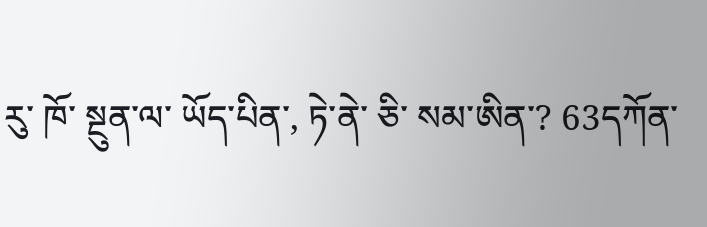རུ་ ཁོ་ སྔུན་ལ་ ཡོད་པིན་, ཏེ་ནེ་ ཅི་ སམ་ཨིན་? 63དཀོན་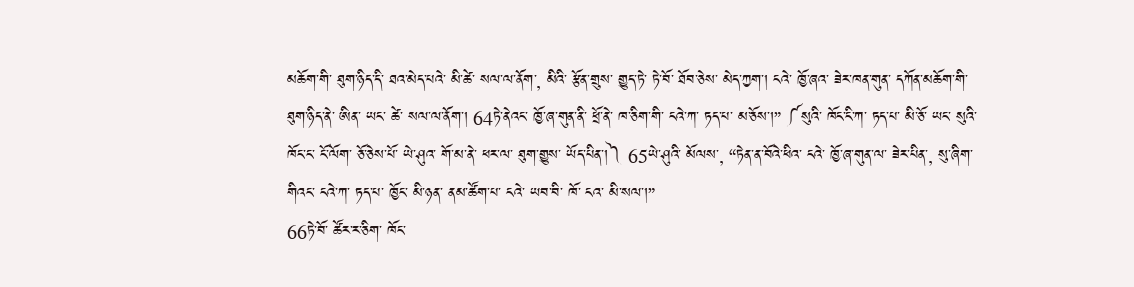མཆོག་གི་ ཐུག་ཉིད་དི་ ཐའ་མེད་པའེ་ མི་ཚེ་ སལ་ལ་ནོག་, མིའི་ རྩོན་གྲུས་ གྱུད་ཏེ་ ཏེ་བོ་ ཐོབ་ཅེས་ མེད་ཀྱག་། ངའེ་ ཁྱོ་ཞའ་ ཟེར་ཁན་གུན་ དཀོན་མཆོག་གི་ ཐུག་ཉིད་ནེ་ ཨིན་ ཡང་ ཚེ་ སལ་ལ་ནོག་། 64ཏེ་ནེའང་ ཁྱོ་ཞ་གུན་ནི་ ཕྲོ་ནེ་ ཁ་ཅིག་གི་ ངའེ་ཀ་ ཏད་པ་ མ་ཅོས་།” ༼སུའི་ ཁོང་ངི་ཀ་ ཏད་པ་ མི་ཅོ་ ཡང་ སུའི་ ཁོང་ང་ ངོ་ལོག་ ཅོ་ཅེས་པོ་ ཡེ་ཤུའ་ གོ་མ་ནེ་ ཕར་ལ་ ཐུག་གྱུས་ ཡོད་པིན་།༽ 65ཡེ་ཤུའི་ མོལས་, “ཏེན་ན་བོའེ་ཕིའ་ ངའེ་ ཁྱོ་ཞ་གུན་ལ་ ཟེར་པིན་, སུ་ཞིག་གིའང་ ངའེ་ཀ་ ཏད་པ་ ཁྱོང་ མི་ཉན་ ནམ་ཚོག་པ་ ངའེ་ ཡབ་བི་ ཁོ་ ངའ་ མི་སལ་།”
66ཏེ་བོ་ ཚོར་ར་ཅིག་ ཁོང་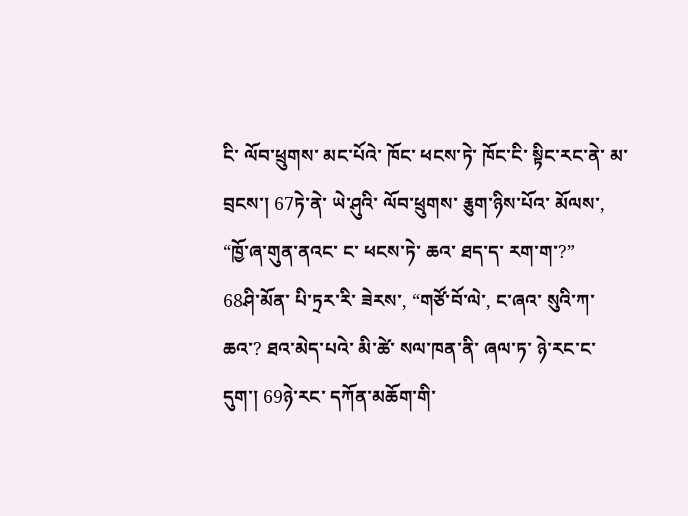ངི་ ལོབ་ཕྲུགས་ མང་པོའེ་ ཁོང་ ཕངས་ཏེ་ ཁོང་ངི་ སྟིང་རང་ནེ་ མ་བྲངས་། 67ཏེ་ནེ་ ཡེ་ཤུའི་ ལོབ་ཕྲུགས་ རྕུག་ཉིས་པོའ་ མོལས་, “ཁྱོ་ཞ་གུན་ནའང་ ང་ ཕངས་ཏེ་ ཆའ་ ཐད་ད་ རག་ག་?”
68ཤི་མོན་ པི་ཏྲར་རི་ ཟེརས་, “གཙོ་བོ་ལེ་, ང་ཞའ་ སུའི་ཀ་ ཆའ་? ཐའ་མེད་པའེ་ མི་ཚེ་ སལ་ཁན་ནི་ ཞལ་ཏ་ ཉེ་རང་ང་ དུག་། 69ཉེ་རང་ དཀོན་མཆོག་གི་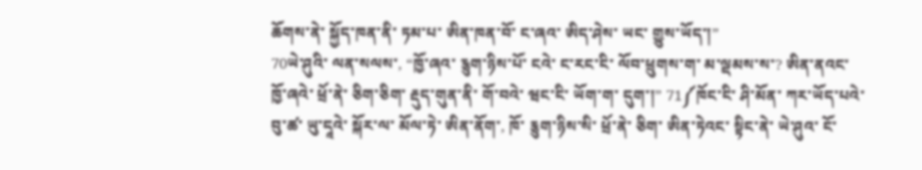ཆོགས་ནེ་ སྐྱོད་ཁན་ནི་ ཏམ་པ་ ཨིན་ཁན་བོ་ ང་ཞའ་ ཨིད་ཤེས་ ཡང་ གྱུས་ཡོད་།”
70ཡེ་ཤུའི་ ལན་སལས་, “ཁྱོ་ཞའ་ རྕུག་ཉིས་པོ་ ངའེ་ ང་རང་ངི་ ལོབ་ཕྲུགས་ག་ མ་ལྡམས་ས་? ཨིན་ནའང་ ཁྱོ་ཞའེ་ ཕྲོ་ནེ་ ཅིག་ཅིག་ རྡུད་གུན་ནི་ གོ་བའེ་ ཝང་ངི་ ཡོག་ག་ དུག་།” 71༼ཁོང་ངི་ ཤི་མོན་ ཀར་ཡོད་པའེ་ བུ་ཚ་ ཡུ་དཱའེ་ སྐོར་ལ་ མོལ་ཏེ་ ཨིན་ནོག་, ཁོ་ རྕུག་ཉིས་སི་ ཕྲོ་ནེ་ ཅིག་ ཨིན་ཏེའང་ སྟིང་ནེ་ ཡེ་ཤུའ་ ངོ་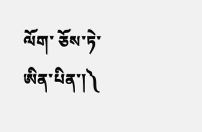ལོག་ ཅོས་ཏེ་ ཨིན་པིན་།༽